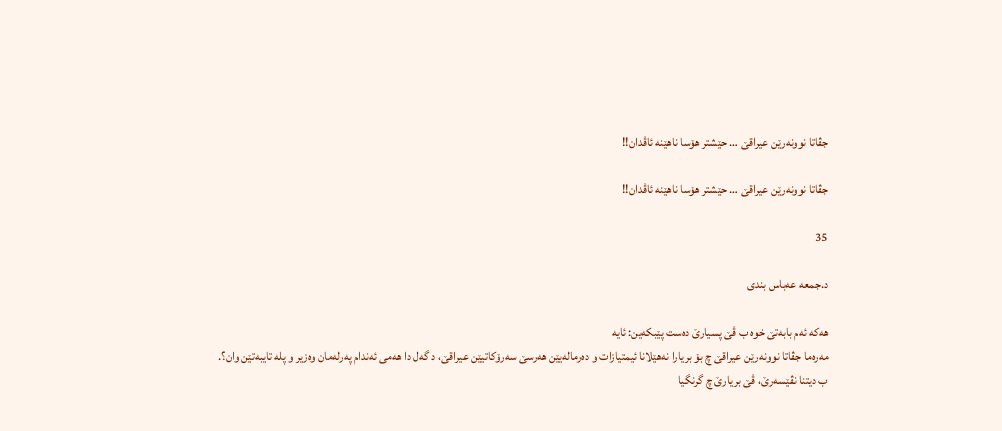جڤاتا نوونه‌رێن عیراقێ … حێشتر هۆسا ناهێنه‌ ئاڤدان!!

جڤاتا نوونه‌رێن عیراقێ … حێشتر هۆسا ناهێنه‌ ئاڤدان!!

35

د.جمعه‌ عه‌باس بندی

هه‌كه‌ ئه‌م بابه‌تێ خوه‌ ب ڤێ پسیارێ ده‌ست پێبكه‌ین: ئایه‌
مه‌ره‌ما جڤاتا نوونه‌رێن عیراقێ چ بۆ بریارا نه‌هێلانا ئیمتیازات و ده‌رماله‌یێن هه‌رسێ سه‌رۆكاتیێن عیراقێ، د گه‌ل دا هه‌می ئه‌ندام په‌رله‌مان وه‌زیر و پله‌ تایبه‌تێن وان؟.
ب دیتنا نڤێسه‌رێ، ڤێ بریارێ چ گرنگیا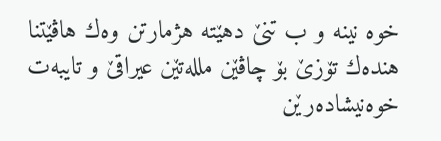خوه‌ نینه‌ و ب تنێ دهێته‌ هژمارتن وه‌ك هاڤێتنا هنده‌ك تۆزێ بۆ چاڤێن ملله‌تێن عیراقێ و تایبه‌ت خوه‌نیشاده‌رێن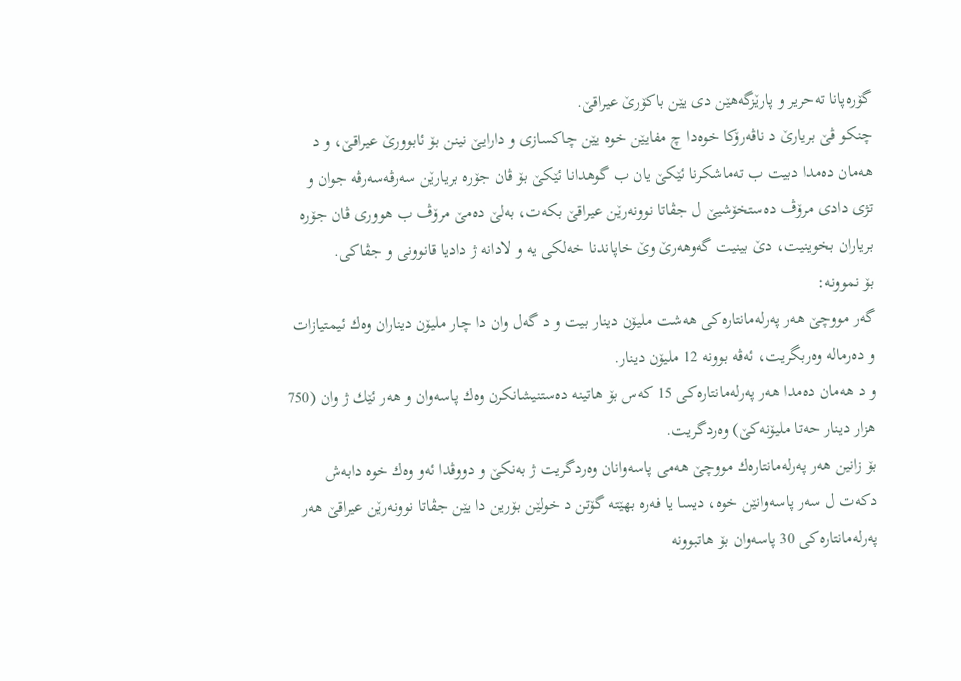گۆره‌پانا ته‌حریر و پارێزگه‌هێن دی یێن باكۆرێ عیراقێ.
چنكو ڤێ بریارێ د ناڤه‌رۆكا خوه‌دا چ مفایێن خوه‌ یێن چاكسازی و دارایێ نینن بۆ ئابوورێ عیراقێ، و د هه‌مان ده‌مدا دبیت ب ته‌ماشكرنا ئێكێ یان ب گوهدانا ئێكێ بۆ ڤان جۆره‌ بریارێن سه‌رڤه‌سه‌رڤه‌ جوان و تژی دادی مرۆڤ ده‌ستخۆشیێ ل جڤاتا نوونه‌رێن عیراقێ بكه‌ت، به‌لێ ده‌مێ مرۆڤ ب هووری ڤان جۆره‌ بریاران بخوینیت، دێ بینیت گه‌وهه‌رێ وێ خاپاندنا خه‌لكی یه‌ و لادانه‌ ژ دادیا قانوونی و جڤاكی.
بۆ نموونه‌:
گه‌ر مووچێ هه‌ر په‌رله‌مانتاره‌كی هه‌شت ملیۆن دینار بیت و د گه‌ل وان دا چار ملیۆن دیناران وه‌ك ئیمتیازات و ده‌رماله‌ وه‌ربگریت، ئه‌ڤه‌ بوونه‌ 12 ملیۆن دینار.
و د هه‌مان ده‌مدا هه‌ر په‌رله‌مانتاره‌كی 15 كه‌س بۆ هاتینه‌ ده‌ستنیشانكرن وه‌ك پاسه‌وان و هه‌ر ئێك ژ وان (750 هزار دینار حه‌تا ملیۆنه‌كێ) وه‌ردگریت.
بۆ زانین هه‌ر په‌رله‌مانتاره‌ك مووچێ هه‌می پاسه‌وانان وه‌ردگریت ژ به‌نكێ و دووڤدا ئه‌و وه‌ك خوه‌ دابه‌ش دكه‌ت ل سه‌ر پاسه‌وانێن خوه‌، دیسا یا فه‌ره‌ بهێته‌ گۆتن د خولێن بۆرین دا یێن جڤاتا نوونه‌رێن عیراقێ هه‌ر په‌رله‌مانتاره‌كی 30 پاسه‌وان بۆ هاتبوونه‌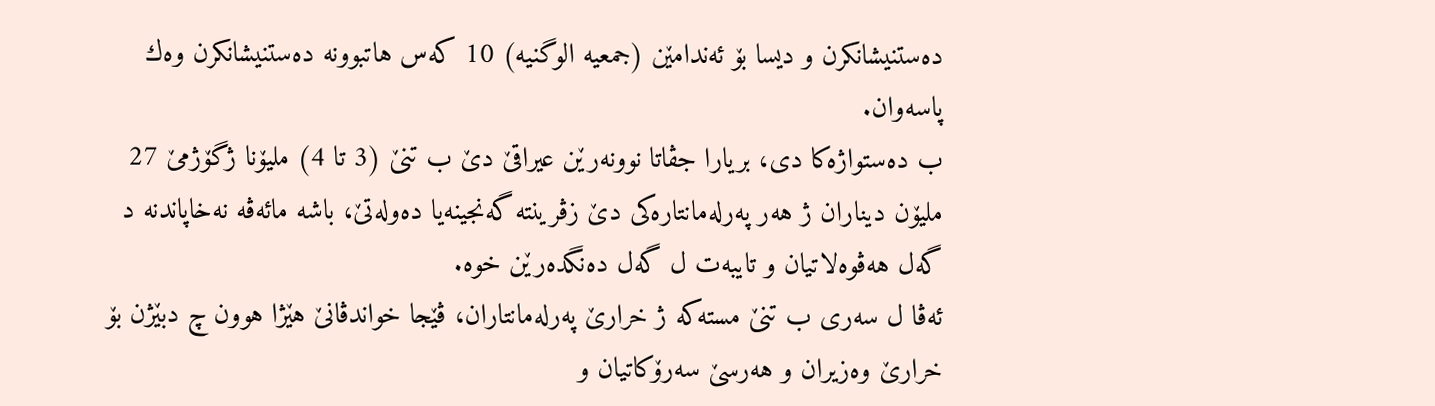ده‌ستنیشانكرن و دیسا بۆ ئه‌ندامێن (جمعیه‌ الوگنیه‌) 10 كه‌س هاتبوونه‌ ده‌ستنیشانكرن وه‌ك پاسه‌وان.
ب ده‌ستواژه‌كا دی، بریارا جڤاتا نوونه‌رێن عیراقێ دێ ب تنێ (3 تا 4) ملیۆنا ژگۆژمێ 27 ملیۆن دیناران ژ هه‌ر په‌رله‌مانتاره‌كی دێ زڤرینته‌ گه‌نجینه‌یا ده‌وله‌تێ، باشه‌ مائه‌ڤه‌ نه‌خاپاندنه‌ د گه‌ل هه‌ڤوه‌لاتیان و تایبه‌ت ل گه‌ل ده‌نگده‌رێن خوه‌.
ئه‌ڤا ل سه‌ری ب تنێ مسته‌كه‌ ژ خرارێ په‌رله‌مانتاران، ڤێجا خواندڤانێ هێژا هوون چ دبێژن بۆ خرارێ وه‌زیران و هه‌رسێ سه‌رۆكاتیان و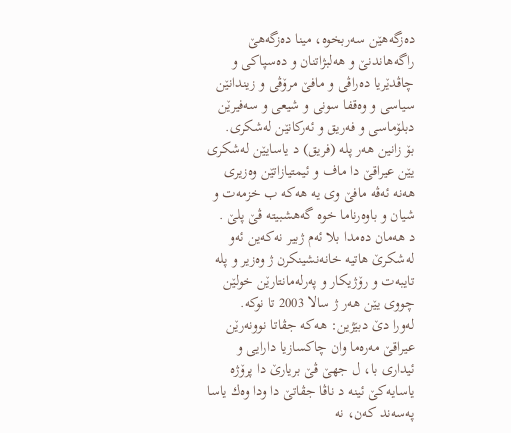ده‌زگه‌هێن سه‌ربخوه‌، مینا ده‌زگه‌هێ راگه‌هاندنێ و هه‌لبژاتنان و ده‌سپاكی و چاڤدێریا ده‌راڤی و مافێ مرۆڤی و زیندانێن سیاسی و وه‌قفا سونی و شیعی و سه‌فیرێن دبلۆماسی و فه‌ریق و ئه‌ركانێن له‌شكری.
بۆ زانین هه‌ر پله‌ (فریق) د یاسایێن له‌شكری یێن عیراقێ دا ماف و ئیمتیازاتێن وه‌زیری هه‌نه‌ ئه‌ڤه‌ مافێ وی یه‌ هه‌كه‌ ب خزمه‌ت و شیان و باوه‌رناما خوه‌ گه‌هشبیته‌ ڤێ پلێ .
د هه‌مان ده‌مدا بلا ئه‌م ژبیر نه‌كه‌ین ئه‌و له‌شكرێ هاتیه‌ خانه‌نشینكرن ژ وه‌زیر و پله‌ تایبه‌ت و رۆژیكار و په‌رله‌مانتارێن خولێن چووی یێن هه‌ر ژ سالا 2003 تا نوكه‌.
له‌ورا دێ دبێژین: هه‌كه‌ جڤاتا نوونه‌رێن عیراقێ مه‌ره‌ما وان چاكسازیا دارایی و ئیداری با، ل جهێ ڤێ بریارێ دا پرۆژه‌ یاسایه‌كێ ئینه‌ د ناڤا جڤاتێ دا ودا وه‌ك یاسا په‌سه‌ند كه‌ن، نه‌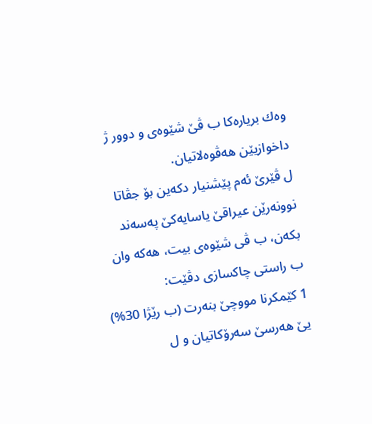وه‌ك بریاره‌كا ب ڤێ شێوه‌ی و دوور ژ داخوازیێن هه‌ڤوه‌لاتیان.
ل ڤێرێ ئه‌م پێشنیار دكه‌ین بۆ جڤاتا نوونه‌رێن عیراقێ یاسایه‌كێ په‌سه‌ند بكه‌ن، ب ڤی شێوه‌ی بیت، هه‌كه‌ وان ب راستی چاكسازی دڤێت:
1 كێمكرنا مووچێ بنه‌رت (ب رێژا 30%) یێ هه‌رسێ سه‌رۆكاتیان و ل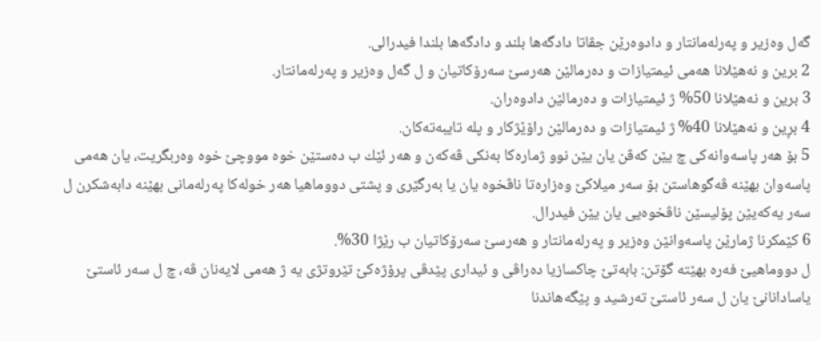گه‌ل وه‌زیر و په‌رله‌مانتار و دادوه‌رێن جڤاتا دادگه‌ها بلند و دادگه‌ها بلندا فیدرالی.
2 برین و نه‌هێلانا هه‌می ئیمتیازات و ده‌رمالێن هه‌رسێ سه‌رۆكاتیان و ل گه‌ل وه‌زیر و په‌رله‌مانتار.
3 برین و نه‌هێلانا 50% ژ ئیمتیازات و ده‌رمالێن دادوه‌ران.
4 بڕین و نه‌هێلانا 40% ژ ئیمتیازات و ده‌رمالێن راۆێژكار و پله‌ تایبه‌ته‌كان.
5 بۆ هه‌ر پاسه‌وانه‌كی چ یێن كه‌ڤن یان یێن نوو ژماره‌كا به‌نكی ڤه‌كه‌ن و هه‌ر ئێك ب ده‌ستێن خوه‌ مووچێ خوه‌ وه‌ربگریت، یان هه‌می پاسه‌وان بهێنه‌ ڤه‌گوهاستن بۆ سه‌ر میلاكێ وه‌زاره‌تا ناڤخوه‌ یان یا به‌رگێری و پشتی دووماهیا هه‌ر خوله‌كا په‌رله‌مانی بهێنه‌ دابه‌شكرن ل سه‌ر یه‌كه‌یێن پۆلیسێن ناڤخوه‌یی یان یێن فیدرال.
6 كێمكرنا ژمارێن پاسه‌وانێن وه‌زیر و په‌رله‌مانتار و هه‌رسێ سه‌رۆكاتیان ب رێژا 30%.
ل دووماهیێ فه‌ره‌ بهێته‌ گۆتن: بابه‌تێ چاكسازیا ده‌راڤی و ئیداری پێدڤی پرۆژه‌كێ تێروتژی یه‌ ژ هه‌می لایه‌نان ڤه‌، چ ل سه‌ر ئاستێ یاسادانانێ یان ل سه‌ر ئاستێ ته‌رشید و پێگه‌هاندنا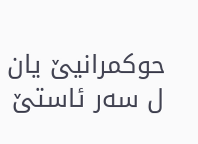حوكمرانیێ یان ل سه‌ر ئاستێ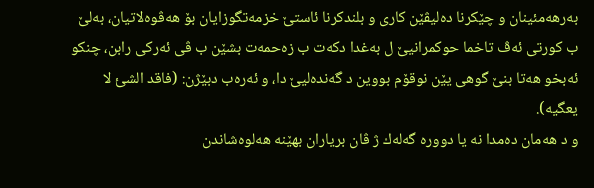به‌رهه‌مئینان و چێكرنا ده‌لیڤێن كاری و بلندكرنا ئاستێ خزمه‌تگوزایان بۆ هه‌ڤوه‌لاتیان، به‌لێ ب كورتی ئه‌ڤ تاخما حوكمرانیێ ل به‌غدا دكه‌ت ب زه‌حمه‌ت بشێن ب ڤی ئه‌ركی رابن، چنكو ئه‌بخو هه‌تا بنێ گوهی یێن نوقۆم بووین د گه‌نده‌لیێ دا، و ئه‌ره‌ب دبێژن: (فاقد الشئ لا یعگیه‌).
و د هه‌مان ده‌مدا نه‌ یا دووره‌ گه‌له‌ك ژ ڤان بریاران بهێنه‌ هه‌لوه‌شاندن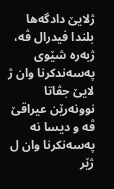ژلایێ دادگه‌ها بلندا فیدرال ڤه‌، ژبه‌ره‌ شێوی په‌سه‌ندكرنا وان ژ لایێ جڤاتا نوونه‌رێن عیراقێ ڤه‌ و دیسا نه‌ په‌سه‌نكرنا وان ل ژێر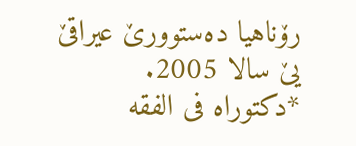رۆناهیا ده‌ستوورێ عیراقێ یێ سالا 2005.
*دكتوراه‌ فی الفقه‌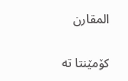المقارن

کۆمێنتا تە